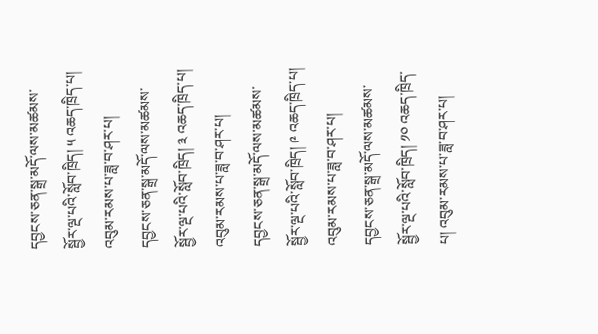དབྱངས་ཅན་སྒྲ་མདོ་ལས་མཚམས་སྦྱོར་ལྔ་པའི་སློབ་ཁྲིད། ༥ འཆད་ཁྲིད་པ། འབུམ་རམས་པ་ཟླ་བ་ཤར་པ།
དབྱངས་ཅན་སྒྲ་མདོ་ལས་མཚམས་སྦྱོར་ལྔ་པའི་སློབ་ཁྲིད། ༣ འཆད་ཁྲིད་པ། འབུམ་རམས་པ་ཟླ་བ་ཤར་པ།
དབྱངས་ཅན་སྒྲ་མདོ་ལས་མཚམས་སྦྱོར་ལྔ་པའི་སློབ་ཁྲིད། ༩ འཆད་ཁྲིད་པ། འབུམ་རམས་པ་ཟླ་བ་ཤར་པ།
དབྱངས་ཅན་སྒྲ་མདོ་ལས་མཚམས་སྦྱོར་ལྔ་པའི་སློབ་ཁྲིད། ༡༠ འཆད་ཁྲིད་པ། འབུམ་རམས་པ་ཟླ་བ་ཤར་པ།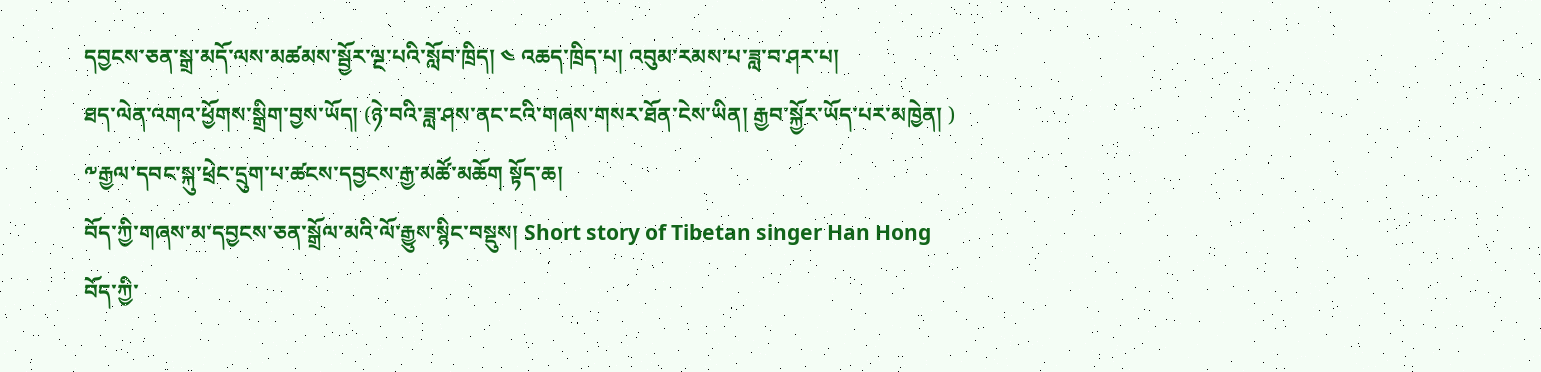དབྱངས་ཅན་སྒྲ་མདོ་ལས་མཚམས་སྦྱོར་ལྔ་པའི་སློབ་ཁྲིད། ༤ འཆད་ཁྲིད་པ། འབུམ་རམས་པ་ཟླ་བ་ཤར་པ།
ཐད་ལེན་འགའ་ཕྱོགས་སྒྲིག་བྱས་ཡོད། (ཉེ་བའི་ཟླ་ཤས་ནང་ངའི་གཞས་གསར་ཐོན་ངེས་ཡིན། རྒྱབ་སྐྱོར་ཡོད་པར་མཁྱེན། )
༸རྒྱལ་དབང་སྐུ་ཕྲེང་དྲུག་པ་ཚངས་དབྱངས་རྒྱ་མཚོ་མཆོག སྟོད་ཆ།
བོད་ཀྱི་གཞས་མ་དབྱངས་ཅན་སྒྲོལ་མའི་ལོ་རྒྱུས་སྙིང་བསྡུས། Short story of Tibetan singer Han Hong
བོད་ཀྱི་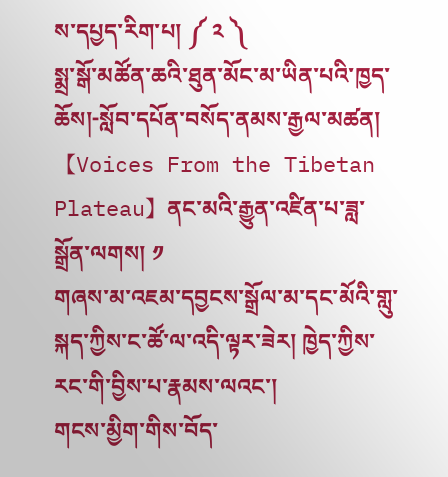ས་དཔྱད་རིག་པ། ༼ ༢ ༽
སྨྲ་སྒོ་མཚོན་ཆའི་ཐུན་མོང་མ་ཡིན་པའི་ཁྱད་ཆོས།-སློབ་དཔོན་བསོད་ནམས་རྒྱལ་མཚན།
【Voices From the Tibetan Plateau】ནང་མའི་རྒྱུན་འཛིན་པ་ཟླ་སྒྲོན་ལགས། ༡
གཞས་མ་འཇམ་དབྱངས་སྒྲོལ་མ་དང་མོའི་གླུ་སྐད་ཀྱིས་ང་ཚོ་ལ་འདི་ལྟར་ཟེར། ཁྱེད་ཀྱིས་རང་གི་བྱིས་པ་རྣམས་ལའང་།
གངས་མྱིག་གིས་བོད་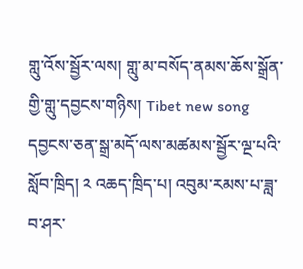གླུ་འོས་སྦྱོར་ལས། གླུ་མ་བསོད་ནམས་ཆོས་སྒྲོན་གྱི་གླུ་དབྱངས་གཉིས། Tibet new song
དབྱངས་ཅན་སྒྲ་མདོ་ལས་མཚམས་སྦྱོར་ལྔ་པའི་སློབ་ཁྲིད། ༢ འཆད་ཁྲིད་པ། འབུམ་རམས་པ་ཟླ་བ་ཤར་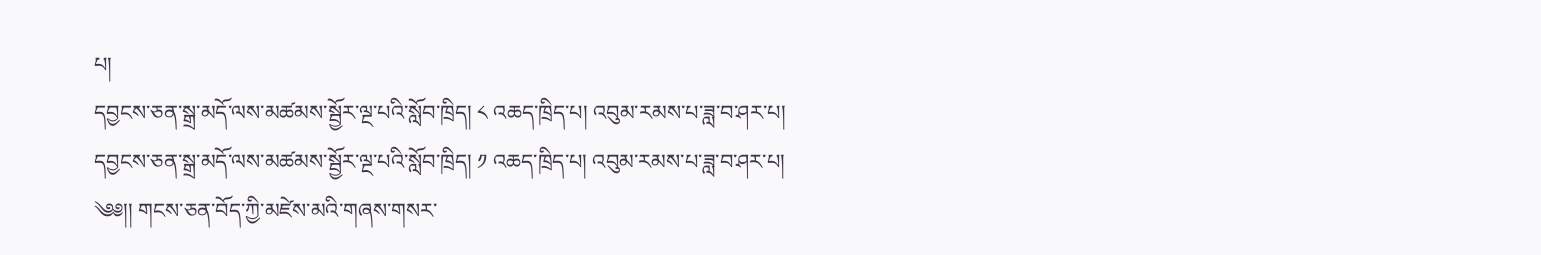པ།
དབྱངས་ཅན་སྒྲ་མདོ་ལས་མཚམས་སྦྱོར་ལྔ་པའི་སློབ་ཁྲིད། ༨ འཆད་ཁྲིད་པ། འབུམ་རམས་པ་ཟླ་བ་ཤར་པ།
དབྱངས་ཅན་སྒྲ་མདོ་ལས་མཚམས་སྦྱོར་ལྔ་པའི་སློབ་ཁྲིད། ༡ འཆད་ཁྲིད་པ། འབུམ་རམས་པ་ཟླ་བ་ཤར་པ།
༄༅།། གངས་ཅན་བོད་ཀྱི་མཛེས་མའི་གཞས་གསར་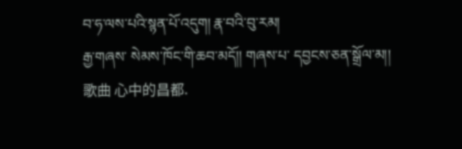བ་ཧ་ལས་པའི་སྙན་པོ་འདུག། རྣ་བའི་བུ་རམ།
རྒྱ་གཞས་ སེམས་ཁོང་གི་ཆབ་མདོ།། གཞས་པ་ དབྱངས་ཅན་སྒྲོལ་མ།། 歌曲 心中的昌都.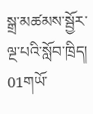སྒྲ་མཚམས་སྦྱོར་ལྔ་པའི་སློབ་ཁྲིད། 01གཡོ་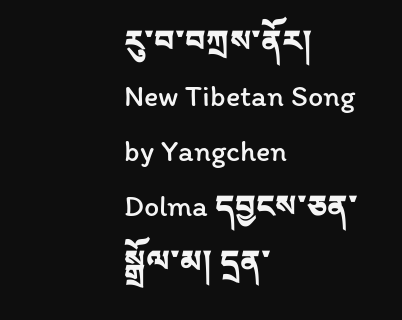རུ་བ་བཀྲས་ནོར།
New Tibetan Song by Yangchen Dolma དབྱངས་ཅན་སྒྲོལ་མ། དྲན་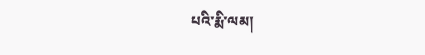པའི་རྨི་ལམ།